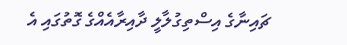ޗައިނާގެ އިސްތިގުލާލީ ދާއިރާއެއްގެ ގޮތުގައި އެ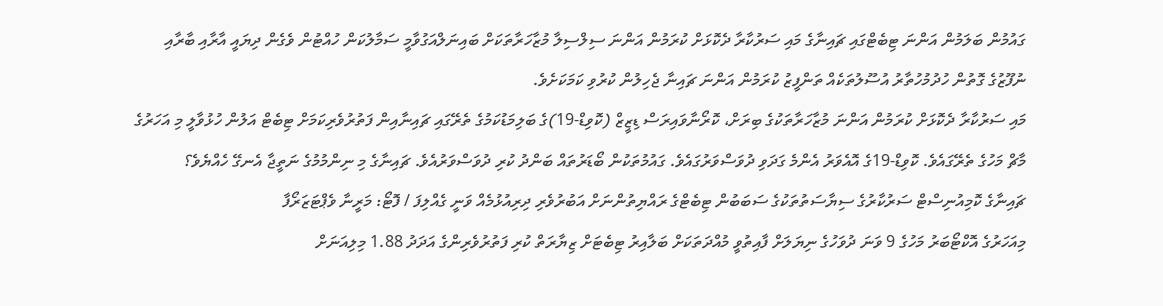ގައުމުން ބަލަމުން އަންނަ ޓިބެޓްގައި ޗައިނާގެ މައި ސަރުކާރާ ދެކޮޅަށް ކުރަމުން އަންނަ ސިލްސިލާ މުޒާހަރާތަކަށް ބައިނަލްއަގުވާމީ ސަމާލުކަން ހުއްޓުން ވެގެން ދިޔައީ އާރާއި ބާރާއި ނުފޫޒުގެ ގޮތުން ހުދުމުހުތާރު އުސޫލުތަކެއް ތަންފީޒު ކުރަމުން އަންނަ ޗައިނާ ޖެހިލުން ކުރުވި ކަމަކަށެވެ.
މައި ސަރުކާރާ ދެކޮޅަށް ކުރަމުން އަންނަ މުޒާހަރާތަކުގެ ބިރަށް، ކޮރޯނާވައިރަސް ޑިޒީޒް (ކޮވިޑް-19)ގެ ބަލިމަޑުކަމުގެ ތެރޭގައި ޗައިނާއިން ފަތުރުވެރިކަމަށް ޓިބެޓް އަލުން ހުޅުވާލީ މި އަހަރުގެ މާޗް މަހުގެ ތެރޭގައެވެ. ކޮވިޑް-19ގެ އޮއެވަރު އެންމެ ގަދަވި ދުވަސްވަރުގައެވެ. ގައުމުތަކުން ބޯޑަރުތައް ބަންދު ކުރި ދުވަސްވަރުއެވެ. ޗައިނާގެ މި ނިންމުމުގެ ނަތީޖާ އެނގޭ ހެއްޔެވެ؟
ޗައިނާގެ ކޮމިއުނިސްޓް ސަރުކާރުގެ ސިޔާސަތުތަކުގެ ސަބަބުން ޓިބެޓްގެ ރައްޔިތުންނަށް އަބުރުވެރި ދިރިއުޅުމެއް ވަނީ ގެއްލިފަ / ފޮޓޯ: މަރީނާ ވެޕްޓަޒަރޯފާ
މިއަހަރުގެ އޮކްޓޯބަރު މަހުގެ 9 ވަނަ ދުވަހުގެ ނިޔަލަށް ފާއިތުވީ މުއްދަތަކަށް ބަލާއިރު ޓިބެޓަށް ޒިޔާރަތް ކުރި ފަތުރުވެރިންގެ އަދަދު 1.88 މިލިއަނަށް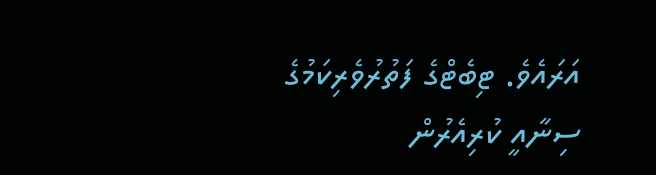އަރައެވެ. ޓިބެޓްގެ ފަތުރުވެރިކަމުގެ ސިނާއީ ކުރިއެރުން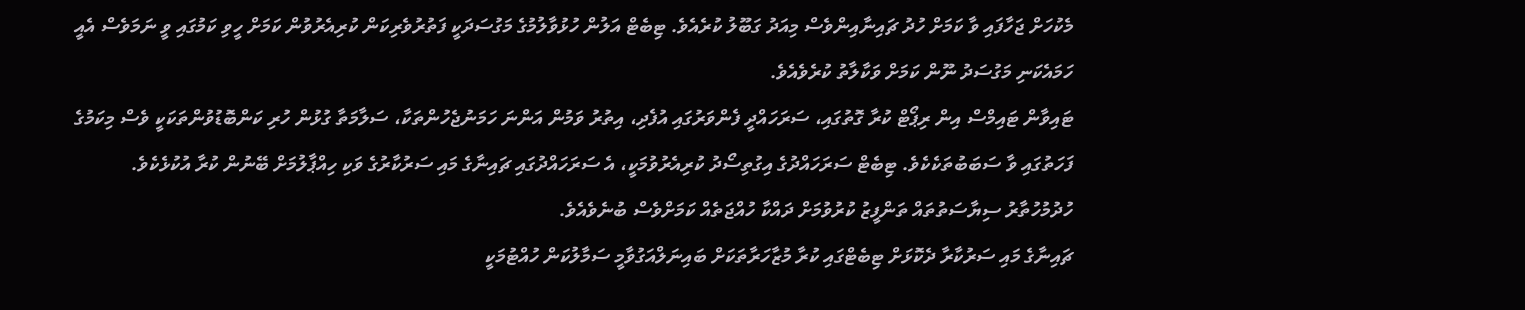މެކުހަށް ޖަހާފައި ވާ ކަމަށް ހުދު ޗައިނާއިންވެސް މިއަދު ގަބޫލު ކުރެއެވެ. ޓިބެޓް އަލުން ހުޅުވާލުމުގެ މަގުސަދަކީ ފަތުރުވެރިކަން ކުރިއެރުވުން ކަމަށް ހީވި ކަމުގައި ވީ ނަމަވެސް އެއީ ހަމައެކަނި މަގުސަދު ނޫން ކަމަށް ވަކާލާތު ކުރެވެއެވެ.
ޓައިވާން ޓައިމްސް އިން ރިޕޯޓް ކުރާ ގޮތުގައި، ސަރަހައްދީ ފެންވަރުގައި އުފެދި، އިތުރު ވަމުން އަންނަ ހަމަނުޖެހުންތަކާ، ސަލާމަތާ ގުޅުން ހުރި ކަންބޮޑުވުންތަކަކީ ވެސް މިކަމުގެ ފަހަތުގައި ވާ ސަބަބުތަކެކެވެ. ޓިބެޓް ސަރަހައްދުގެ އިގުތިސޯދު ކުރިއެރުވުމަކީ، އެ ސަރަހައްދުގައި ޗައިނާގެ މައި ސަރުކާރުގެ ވަކި ހިއްޕާލުމަށް ބޭނުން ކުރާ އުކުޅެކެވެ. ހުދުމުހުތާރު ސިޔާސަތުތައް ތަންފީޒު ކުރުވުމަށް ދައްކާ ހުއްޖަތެއް ކަމަށްވެސް ބުނެވެއެވެ.
ޗައިނާގެ މައި ސަރުކާރާ ދެކޮޅަށް ޓިބެޓްގައި ކުރާ މުޒާހަރާތަކަށް ބައިނަލްއަގުވާމީ ސަމާލުކަން ހުއްޓުމަކީ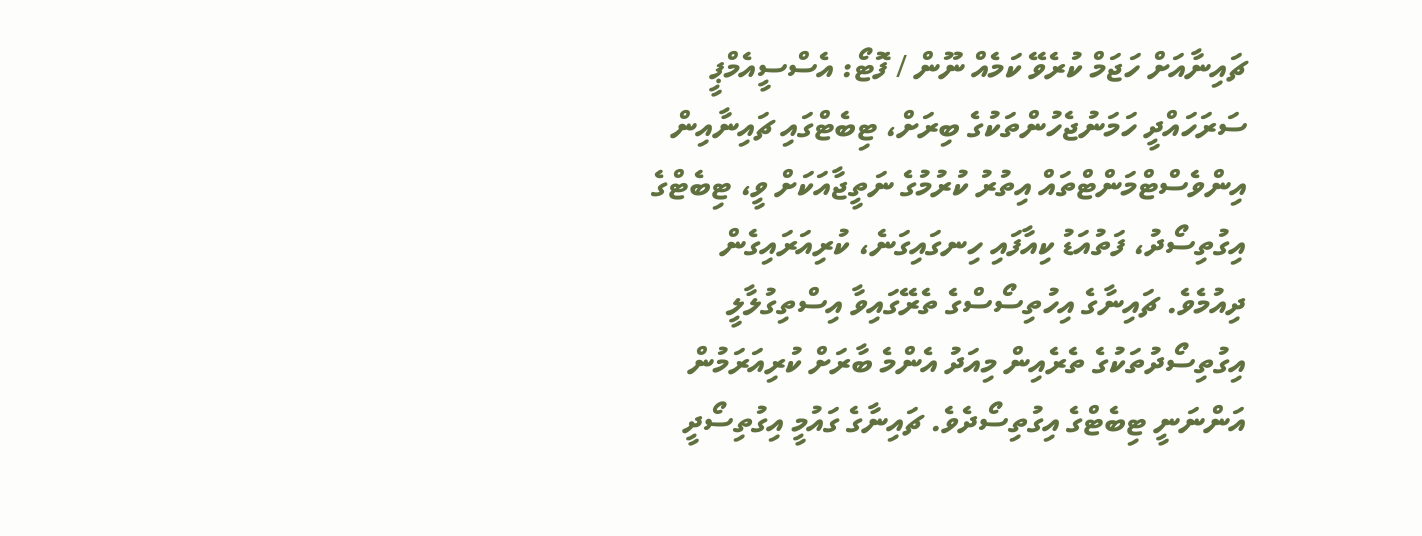ޗައިނާއަށް ހަޖަމް ކުރެވޭ ކަމެއް ނޫން / ފޮޓޯ: އެސްސީއެމްޕީ
ސަރަހައްދީ ހަމަނުޖެހުންތަކުގެ ބިރަށް، ޓިބެޓްގައި ޗައިނާއިން އިންވެސްޓްމަންޓްތައް އިތުރު ކުރުމުގެ ނަތީޖާއަކަށް ވީ، ޓިބެޓްގެ އިގުތިސޯދު، ފަތުއަޑު ކިއާފައި ހިނގައިގަނެ، ކުރިއަރައިގެން ދިއުމެވެ. ޗައިނާގެ އިހުތިސޯސްގެ ތެރޭގައިވާ އިސްތިގުލާލީ އިގުތިސޯދުތަކުގެ ތެރެއިން މިއަދު އެންމެ ބާރަށް ކުރިއަރަމުން އަންނަނީ ޓިބެޓްގެ އިގުތިސޯދެވެ. ޗައިނާގެ ގައުމީ އިގުތިސޯދީ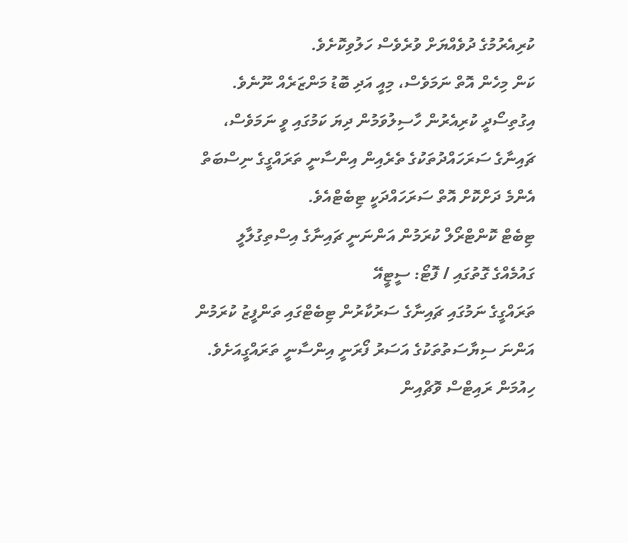ކުރިއެރުމުގެ ދުވެއްޔަށް ވުރެވެސް ހަލުވިކޮށެވެ.
ކަން މިހެން އޮތް ނަމަވެސް، މިއީ އަދި ބޮޑު މަންޒަރެއް ނޫނެވެ. އިގުތިސޯދީ ކުރިއެރުން ހާސިލުވަމުން ދިޔަ ކަމުގައި ވީ ނަމަވެސް، ޗައިނާގެ ސަރަހައްދުތަކުގެ ތެރެއިން އިންސާނީ ތަރައްގީގެ ނިސްބަތް އެންމެ ދަށްކޮށް އޮތް ސަރަހައްދަކީ ޓިބެޓްއެވެ.
ޓިބެޓް ކޮންޓްރޯލް ކުރަމުން އަންނަނީ ޗައިނާގެ އިސްތިގުލާލީ ގައުމެއްގެ ގޮތުގައި / ފޮޓޯ: ސީޓީއޭ
ތަރައްގީގެ ނަމުގައި ޗައިނާގެ ސަރުކާރުން ޓިބެޓްގައި ތަންފީޒު ކުރަމުން އަންނަ ސިޔާސަތުތަކުގެ އަސަރު ފޯރަނީ އިންސާނީ ތަރައްގީއަށެވެ. ހިއުމަން ރައިޓްސް ވޮޗްއިން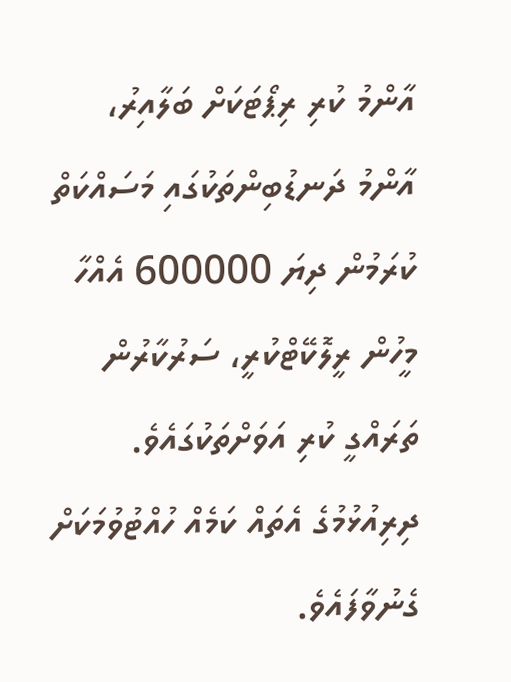އާންމު ކުރި ރިޕޯޓަކަށް ބަލާއިރު، އާންމު ދަނޑުބިންތަކުގައި މަސައްކަތް ކުރަމުން ދިޔަ 600000 އެއްހާ މީހުން ރީލޮކޭޓްކުރީ، ސަރުކާރުން ތަރައްގީ ކުރި އަވަށްތަކުގައެވެ.
ދިރިއުޅުމުގެ އެތައް ކަމެއް ހުއްޓުވުމަކަށް ގެނުވާފައެވެ.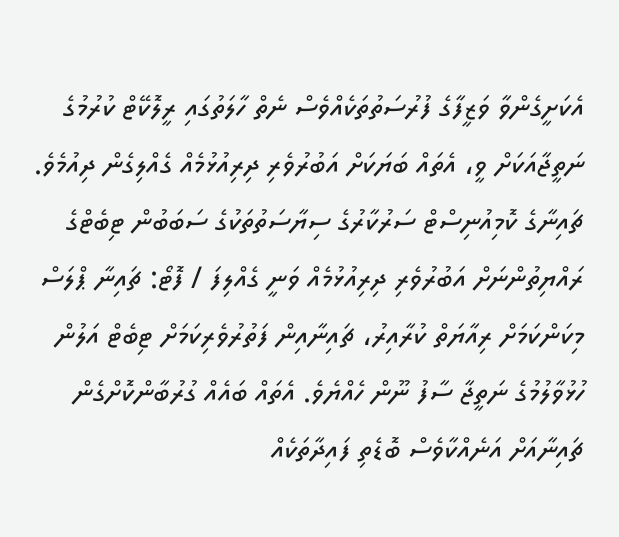އެކަށީގެންވާ ވަޒީފާގެ ފުރުސަތުތަކެއްވެސް ނެތް ހާލަތުގައި ރީލޮކޭޓް ކުރުމުގެ ނަތީޖާއަކަށް ވީ، އެތައް ބަޔަކަށް އަބުރުވެރި ދިރިއުޅުމެއް ގެއްލިގެން ދިއުމެވެ.
ޗައިނާގެ ކޮމިއުނިސްޓް ސަރުކާރުގެ ސިޔާސަތުތަކުގެ ސަބަބުން ޓިބެޓްގެ ރައްޔިތުންނަށް އަބުރުވެރި ދިރިއުޅުމެއް ވަނީ ގެއްލިފަ / ފޮޓޯ: ޗައިނާ ޕްލަސް
މިކަންކަމަށް ރިއާޔަތް ކުރާއިރު، ޗައިނާއިން ފަތުރުވެރިކަމަށް ޓިބެޓް އަލުން ހުޅުވާލުމުގެ ނަތީޖާ ސާފު ނޫން ހެއްޔެވެ. އެތައް ބައެއް ގުރުބާންކޮށްގެން ޗައިނާއަށް އަނެއްކާވެސް ބޮޑެތި ފައިދާތަކެއް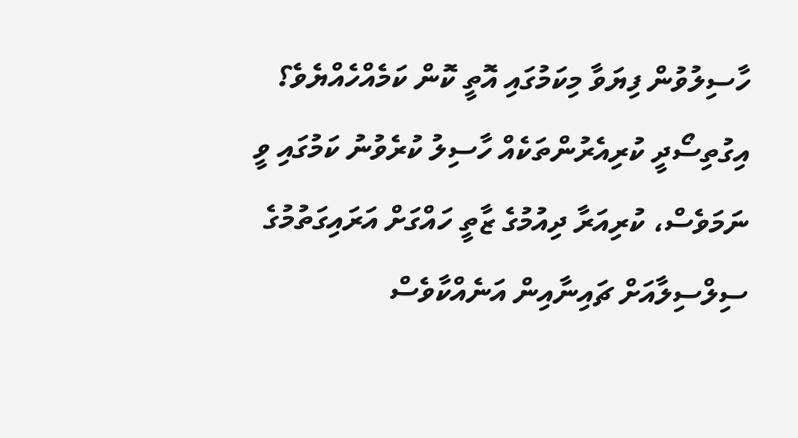ހާސިލުވުން ފިޔަވާ މިކަމުގައި އޮތީ ކޮން ކަމެއްހެއްޔެވެ؟ އިގުތިސޯދީ ކުރިއެރުންތަކެއް ހާސިލު ކުރެވުނު ކަމުގައި ވީ ނަމަވެސް، ކުރިއަރާ ދިއުމުގެ ޒާތީ ހައްގަށް އަރައިގަތުމުގެ ސިލްސިލާއަށް ޗައިނާއިން އަނެއްކާވެސް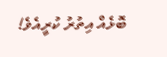ބޮޅެއް އިތުރު ކުރީއެވެ!